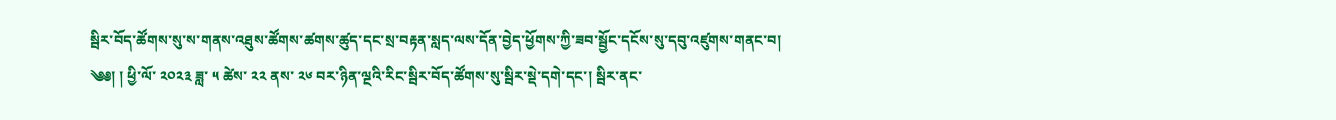སྦིར་བོད་ཚོགས་སུ་ས་གནས་འཐུས་ཚོགས་ཚགས་ཚུད་དང་སྲ་བརྟན་སླད་ལས་དོན་བྱེད་ཕྱོགས་ཀྱི་ཟབ་སྦྱོང་དངོས་སུ་དབུ་འཛུགས་གནང་བ།
༄༅། ། ཕྱི་ལོ་ ༢༠༢༣ ཟླ་ ༥ ཚེས་ ༢༢ ནས་ ༢༦ བར་ཉིན་ལྔའི་རིང་སྦིར་བོད་ཚོགས་སུ་སྦིར་སྡེ་དགེ་དང་། སྦིར་ནང་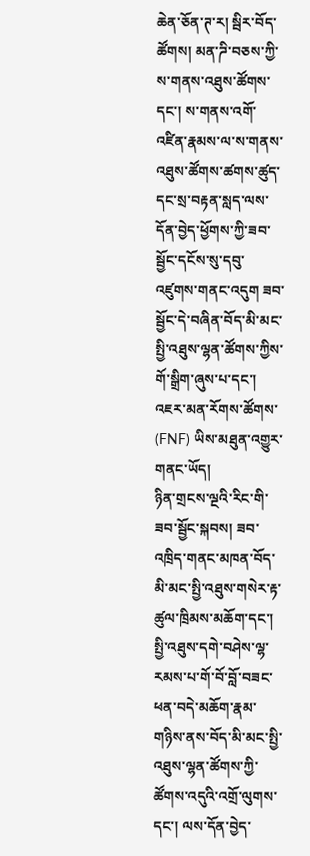ཆེན་ཅོན་ཊ་ར། སྦིར་བོད་ཚོགས། མན་ཌི་བཅས་ཀྱི་ས་གནས་འཐུས་ཚོགས་དང་། ས་གནས་འགོ་འཛིན་རྣམས་ལ་ས་གནས་འཐུས་ཚོགས་ཚགས་ཚུད་དང་སྲ་བརྟན་སླད་ལས་དོན་བྱེད་ཕྱོགས་ཀྱི་ཟབ་སྦྱོང་དངོས་སུ་དབུ་འཛུགས་གནང་འདུག ཟབ་སྦྱོང་དེ་བཞིན་བོད་མི་མང་སྤྱི་འཐུས་ལྷན་ཚོགས་ཀྱིས་གོ་སྒྲིག་ཞུས་པ་དང་། འཇར་མན་རོགས་ཚོགས་ (FNF) ཡིས་མཐུན་འགྱུར་གནང་ཡོད།
ཉིན་གྲངས་ལྔའི་རིང་གི་ཟབ་སྦྱོང་སྐབས། ཟབ་འཁྲིད་གནང་མཁན་བོད་མི་མང་སྤྱི་འཐུས་གསེར་རྟ་ཚུལ་ཁྲིམས་མཆོག་དང་། སྤྱི་འཐུས་དགེ་བཤེས་ལྷ་རམས་པ་གོ་བོ་བློ་བཟང་ཕན་བདེ་མཆོག་རྣམ་གཉིས་ནས་བོད་མི་མང་སྤྱི་འཐུས་ལྷན་ཚོགས་ཀྱི་ཚོགས་འདུའི་འགྲོ་ལུགས་དང་། ལས་དོན་བྱེད་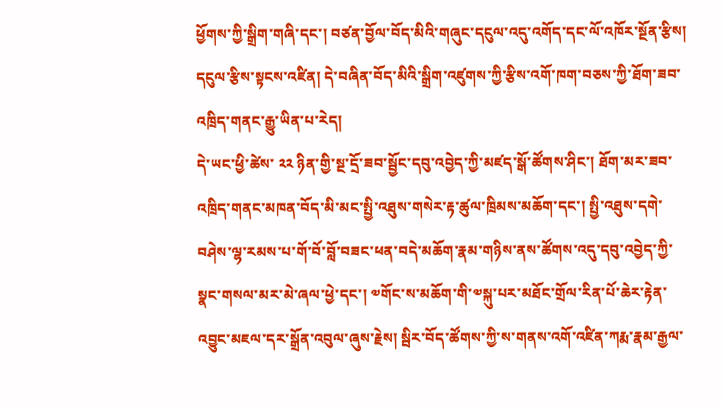ཕྱོགས་ཀྱི་སྒྲིག་གཞི་དང་། བཙན་བྱོལ་བོད་མིའི་གཞུང་དངུལ་འདུ་འགོད་དང་ལོ་འཁོར་སྔོན་རྩིས།  དངུལ་རྩིས་སྟངས་འཛིན། དེ་བཞིན་བོད་མིའི་སྒྲིག་འཛུགས་ཀྱི་རྩིས་འགོ་ཁག་བཅས་ཀྱི་ཐོག་ཟབ་འཁྲིད་གནང་རྒྱུ་ཡིན་པ་རེད།
དེ་ཡང་ཕྱི་ཚེས་ ༢༢ ཉིན་གྱི་སྔ་དྲོ་ཟབ་སྦྱོང་དབུ་འབྱེད་ཀྱི་མཛད་སྒོ་ཚོགས་ཤིང་། ཐོག་མར་ཟབ་འཁྲིད་གནང་མཁན་བོད་མི་མང་སྤྱི་འཐུས་གསེར་རྟ་ཚུལ་ཁྲིམས་མཆོག་དང་། སྤྱི་འཐུས་དགེ་བཤེས་ལྷ་རམས་པ་གོ་བོ་བློ་བཟང་ཕན་བདེ་མཆོག་རྣམ་གཉིས་ནས་ཚོགས་འདུ་དབུ་འབྱེད་ཀྱི་སྣང་གསལ་མར་མེ་ཞལ་ཕྱེ་དང་། ༧གོང་ས་མཆོག་གི་༧སྐུ་པར་མཐོང་གྲོལ་རིན་པོ་ཆེར་རྟེན་འབྱུང་མཇལ་དར་སྒྲོན་འབུལ་ཞུས་རྗེས། སྦིར་བོད་ཚོགས་ཀྱི་ས་གནས་འགོ་འཛིན་ཀརྨ་རྣམ་རྒྱལ་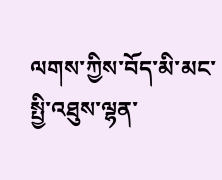ལགས་ཀྱིས་བོད་མི་མང་སྤྱི་འཐུས་ལྷན་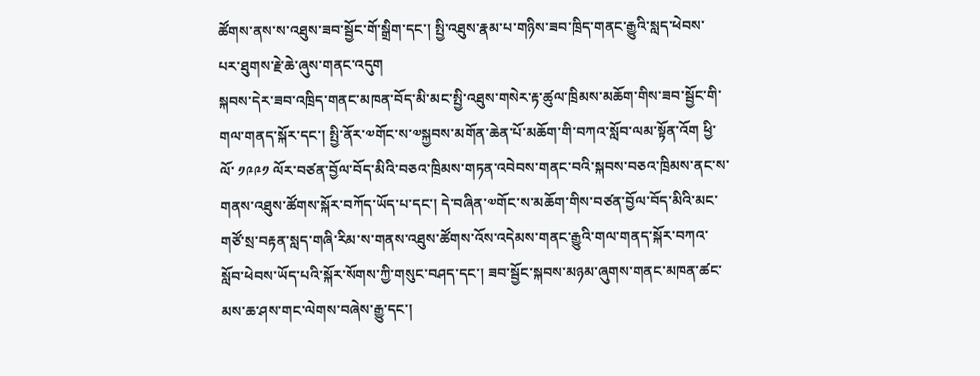ཚོགས་ནས་ས་འཐུས་ཟབ་སྦྱོང་གོ་སྒྲིག་དང་། སྤྱི་འཐུས་རྣམ་པ་གཉིས་ཟབ་ཁྲིད་གནང་རྒྱུའི་སླད་ཕེབས་པར་ཐུགས་རྗེ་ཆེ་ཞུས་གནང་འདུག
སྐབས་དེར་ཟབ་འཁྲིད་གནང་མཁན་བོད་མི་མང་སྤྱི་འཐུས་གསེར་རྟ་ཚུལ་ཁྲིམས་མཆོག་གིས་ཟབ་སྦྱོང་གི་གལ་གནད་སྐོར་དང་། སྤྱི་ནོར་༧གོང་ས་༧སྐྱབས་མགོན་ཆེན་པོ་མཆོག་གི་བཀའ་སློབ་ལམ་སྟོན་འོག ཕྱི་ལོ་ ༡༩༩༡ ལོར་བཙན་བྱོལ་བོད་མིའི་བཅའ་ཁྲིམས་གཏན་འབེབས་གནང་བའི་སྐབས་བཅའ་ཁྲིམས་ནང་ས་གནས་འཐུས་ཚོགས་སྐོར་བཀོད་ཡོད་པ་དང་། དེ་བཞིན་༧གོང་ས་མཆོག་གིས་བཙན་བྱོལ་བོད་མིའི་མང་གཙོ་སྲ་བརྟན་སླད་གཞི་རིམ་ས་གནས་འཐུས་ཚོགས་འོས་འདེམས་གནང་རྒྱུའི་གལ་གནད་སྐོར་བཀའ་སློབ་ཕེབས་ཡོད་པའི་སྐོར་སོགས་ཀྱི་གསུང་བཤད་དང་། ཟབ་སྦྱོང་སྐབས་མཉམ་ཞུགས་གནང་མཁན་ཚང་མས་ཆ་ཤས་གང་ལེགས་བཞེས་རྒྱུ་དང་།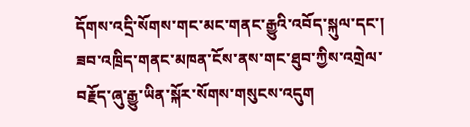དོགས་འདྲི་སོགས་གང་མང་གནང་རྒྱུའི་འབོད་སྐུལ་དང་། ཟབ་འཁྲིད་གནང་མཁན་ངོས་ནས་གང་ཐུབ་ཀྱིས་འགྲེལ་བརྗོད་ཞུ་རྒྱུ་ཡིན་སྐོར་སོགས་གསུངས་འདུག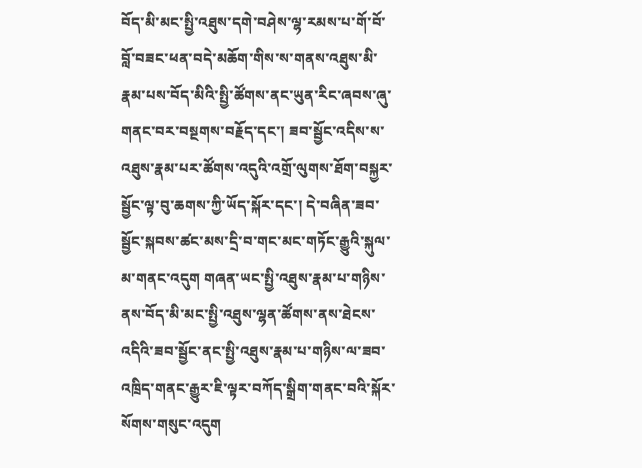བོད་མི་མང་སྤྱི་འཐུས་དགེ་བཤེས་ལྷ་རམས་པ་གོ་བོ་བློ་བཟང་ཕན་བདེ་མཆོག་གིས་ས་གནས་འཐུས་མི་རྣམ་པས་བོད་མིའི་སྤྱི་ཚོགས་ནང་ཡུན་རིང་ཞབས་ཞུ་གནང་བར་བསྔགས་བརྗོད་དང་། ཟབ་སྦྱོང་འདིས་ས་འཐུས་རྣམ་པར་ཚོགས་འདུའི་འགྲོ་ལུགས་ཐོག་བསྐྱར་སྦྱོང་ལྟ་བུ་ཆགས་ཀྱི་ཡོད་སྐོར་དང་། དེ་བཞིན་ཟབ་སྦྱོང་སྐབས་ཚང་མས་དྲི་བ་གང་མང་གཏོང་རྒྱུའི་སྐུལ་མ་གནང་འདུག གཞན་ཡང་སྤྱི་འཐུས་རྣམ་པ་གཉིས་ནས་བོད་མི་མང་སྤྱི་འཐུས་ལྷན་ཚོགས་ནས་ཐེངས་འདིའི་ཟབ་སྦྱོང་ནང་སྤྱི་འཐུས་རྣམ་པ་གཉིས་ལ་ཟབ་འཁྲིད་གནང་རྒྱུར་ཇི་ལྟར་བཀོད་སྒྲིག་གནང་བའི་སྐོར་སོགས་གསུང་འདུག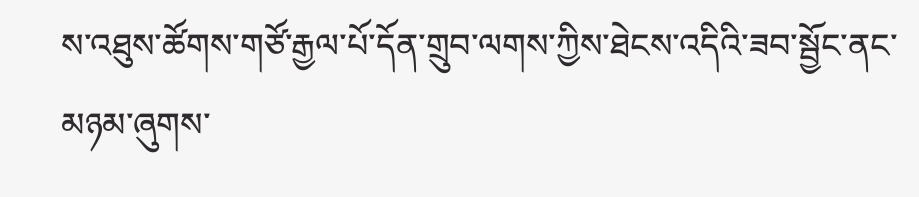ས་འཐུས་ཚོགས་གཙོ་རྒྱལ་པོ་དོན་གྲུབ་ལགས་ཀྱིས་ཐེངས་འདིའི་ཟབ་སྦྱོང་ནང་མཉམ་ཞུགས་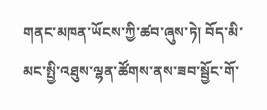གནང་མཁན་ཡོངས་ཀྱི་ཚབ་ཞུས་ཏེ། བོད་མི་མང་སྤྱི་འཐུས་ལྷན་ཚོགས་ནས་ཟབ་སྦྱོང་གོ་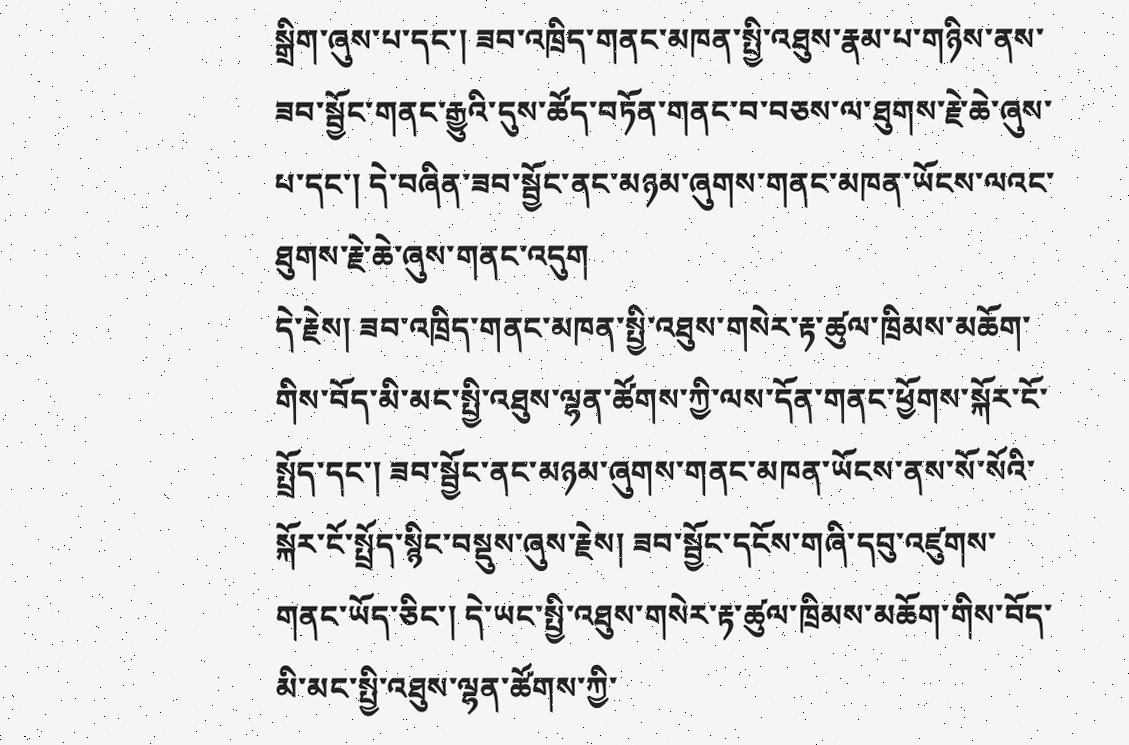སྒྲིག་ཞུས་པ་དང་། ཟབ་འཁྲིད་གནང་མཁན་སྤྱི་འཐུས་རྣམ་པ་གཉིས་ནས་ཟབ་སྦྱོང་གནང་རྒྱུའི་དུས་ཚོད་བཏོན་གནང་བ་བཅས་ལ་ཐུགས་རྗེ་ཆེ་ཞུས་པ་དང་། དེ་བཞིན་ཟབ་སྦྱོང་ནང་མཉམ་ཞུགས་གནང་མཁན་ཡོངས་ལའང་ཐུགས་རྗེ་ཆེ་ཞུས་གནང་འདུག
དེ་རྗེས། ཟབ་འཁྲིད་གནང་མཁན་སྤྱི་འཐུས་གསེར་རྟ་ཚུལ་ཁྲིམས་མཆོག་གིས་བོད་མི་མང་སྤྱི་འཐུས་ལྷན་ཚོགས་ཀྱི་ལས་དོན་གནང་ཕྱོགས་སྐོར་ངོ་སྤྲོད་དང་། ཟབ་སྦྱོང་ནང་མཉམ་ཞུགས་གནང་མཁན་ཡོངས་ནས་སོ་སོའི་སྐོར་ངོ་སྤྲོད་སྙིང་བསྡུས་ཞུས་རྗེས། ཟབ་སྦྱོང་དངོས་གཞི་དབུ་འཛུགས་གནང་ཡོད་ཅིང་། དེ་ཡང་སྤྱི་འཐུས་གསེར་རྟ་ཚུལ་ཁྲིམས་མཆོག་གིས་བོད་མི་མང་སྤྱི་འཐུས་ལྷན་ཚོགས་ཀྱི་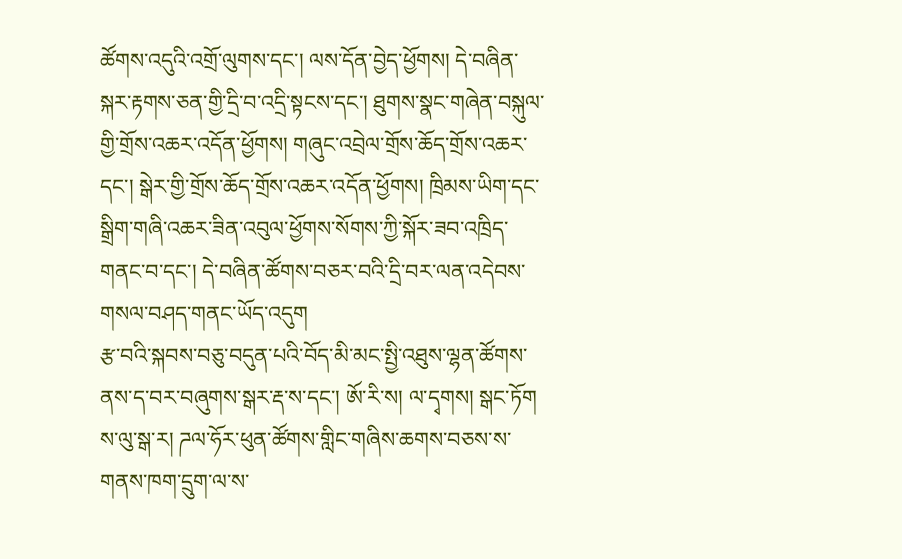ཚོགས་འདུའི་འགྲོ་ལུགས་དང་། ལས་དོན་བྱེད་ཕྱོགས། དེ་བཞིན་སྐར་རྟགས་ཅན་གྱི་དྲི་བ་འདྲི་སྟངས་དང་། ཐུགས་སྣང་གཞེན་བསྐུལ་གྱི་གྲོས་འཆར་འདོན་ཕྱོགས། གཞུང་འབྲེལ་གྲོས་ཆོད་གྲོས་འཆར་དང་། སྒེར་གྱི་གྲོས་ཆོད་གྲོས་འཆར་འདོན་ཕྱོགས། ཁྲིམས་ཡིག་དང་སྒྲིག་གཞི་འཆར་ཟིན་འབུལ་ཕྱོགས་སོགས་ཀྱི་སྐོར་ཟབ་འཁྲིད་གནང་བ་དང་། དེ་བཞིན་ཚོགས་བཅར་བའི་དྲི་བར་ལན་འདེབས་གསལ་བཤད་གནང་ཡོད་འདུག
རྩ་བའི་སྐབས་བཅུ་བདུན་པའི་བོད་མི་མང་སྤྱི་འཐུས་ལྷན་ཚོགས་ནས་ད་བར་བཞུགས་སྒར་རྡ་ས་དང་། ཨོ་རི་ས། ལ་དྭགས། སྒང་ཏོག ས་ལུ་སྒ་ར། ཌལ་ཧོར་ཕུན་ཚོགས་གླིང་གཞིས་ཆགས་བཅས་ས་གནས་ཁག་དྲུག་ལ་ས་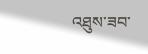འཐུས་ཟབ་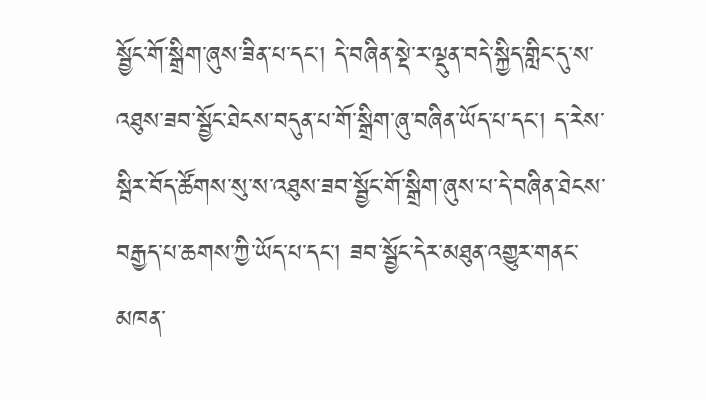སྦྱོང་གོ་སྒྲིག་ཞུས་ཟིན་པ་དང་། དེ་བཞིན་སྡེ་ར་ལྡུན་བདེ་སྐྱིད་གླིང་དུ་ས་འཐུས་ཟབ་སྦྱོང་ཐེངས་བདུན་པ་གོ་སྒྲིག་ཞུ་བཞིན་ཡོད་པ་དང་། ད་རེས་སྦིར་བོད་ཚོགས་སུ་ས་འཐུས་ཟབ་སྦྱོང་གོ་སྒྲིག་ཞུས་པ་དེ་བཞིན་ཐེངས་བརྒྱད་པ་ཆགས་ཀྱི་ཡོད་པ་དང་། ཟབ་སྦྱོང་དེར་མཐུན་འགྱུར་གནང་མཁན་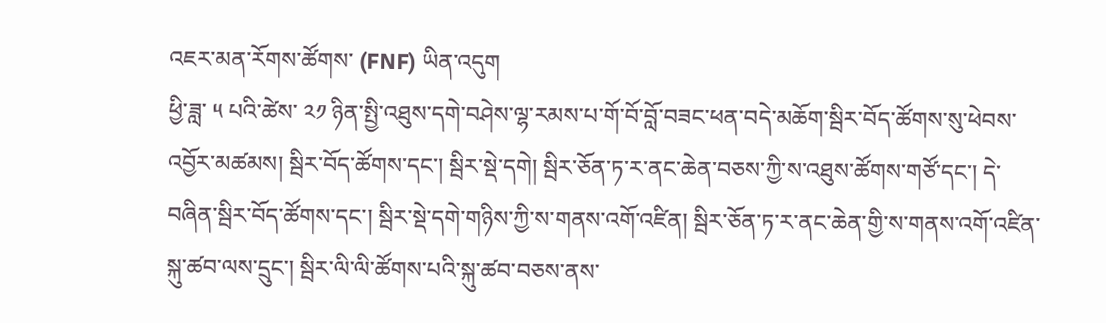འཇར་མན་རོགས་ཚོགས་ (FNF) ཡིན་འདུག
ཕྱི་ཟླ་ ༥ པའི་ཚེས་ ༢༡ ཉིན་སྤྱི་འཐུས་དགེ་བཤེས་ལྷ་རམས་པ་གོ་བོ་བློ་བཟང་ཕན་བདེ་མཆོག་སྦིར་བོད་ཚོགས་སུ་ཕེབས་འབྱོར་མཚམས། སྦིར་བོད་ཚོགས་དང་། སྦིར་སྡེ་དགེ། སྦིར་ཅོན་ཏ་ར་ནང་ཆེན་བཅས་ཀྱི་ས་འཐུས་ཚོགས་གཙོ་དང་། དེ་བཞིན་སྦིར་བོད་ཚོགས་དང་། སྦིར་སྡེ་དགེ་གཉིས་ཀྱི་ས་གནས་འགོ་འཛིན། སྦིར་ཅོན་ཏ་ར་ནང་ཆེན་གྱི་ས་གནས་འགོ་འཛིན་སྐུ་ཚབ་ལས་དྲུང་། སྦིར་ལི་ལི་ཚོགས་པའི་སྐུ་ཚབ་བཅས་ནས་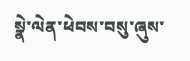སྣེ་ལེན་ཕེབས་བསུ་ཞུས་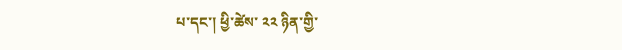པ་དང་། ཕྱི་ཚེས་ ༢༢ ཉིན་གྱི་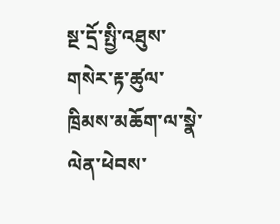སྔ་དྲོ་སྤྱི་འཐུས་གསེར་རྟ་ཚུལ་ཁྲིམས་མཆོག་ལ་སྣེ་ལེན་ཕེབས་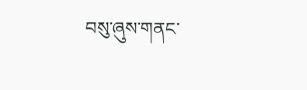བསུ་ཞུས་གནང་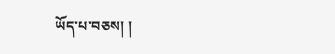ཡོད་པ་བཅས། །